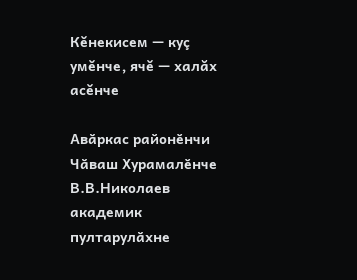Кĕнекисем — куç умĕнче‚ ячĕ — халăх асĕнче

Авӑркас районӗнчи Чӑваш Хурамалӗнче В.В.Николаев академик пултарулӑхне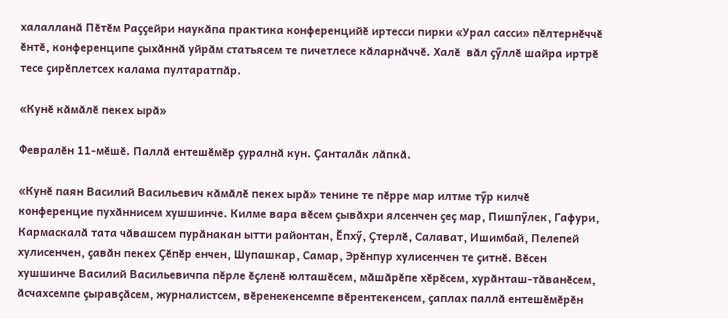халалланӑ Пӗтӗм Раҫҫейри наукӑпа практика конференцийӗ иртесси пирки «Урал сасси» пӗлтернӗччӗ ӗнтӗ‚ конференципе ҫыхӑннӑ уйрӑм статьясем те пичетлесе кӑларнӑччӗ. Халӗ  вӑл ҫӳллӗ шайра иртрӗ тесе ҫирӗплетсех калама пултаратпӑр.

«Кунӗ кӑмӑлӗ пекех ырӑ»

Февралӗн 11-мӗшӗ. Паллӑ ентешӗмӗр ҫуралнӑ кун. Ҫанталӑк лӑпкӑ.

«Кунӗ паян Василий Васильевич кӑмӑлӗ пекех ырӑ» тенине те пӗрре мар илтме тӳр килчӗ конференцие пухӑннисем хушшинче. Килме вара вӗсем ҫывӑхри ялсенчен ҫеҫ мар‚ Пишпӳлек‚ Гафури‚ Кармаскалӑ тата чӑвашсем пурӑнакан ытти районтан‚ Ӗпхӳ‚ Ҫтерлӗ‚ Салават‚ Ишимбай‚ Пелепей хулисенчен‚ ҫавӑн пекех Ҫӗпӗр енчен‚ Шупашкар‚ Самар‚ Эрӗнпур хулисенчен те ҫитнӗ. Вӗсен хушшинче Василий Васильевичпа пӗрле ӗҫленӗ юлташӗсем‚ мӑшӑрӗпе хӗрӗсем‚ хурӑнташ-тӑванӗсем‚ ӑсчахсемпе ҫыравҫӑсем‚ журналистсем‚ вӗренекенсемпе вӗрентекенсем‚ ҫаплах паллӑ ентешӗмӗрӗн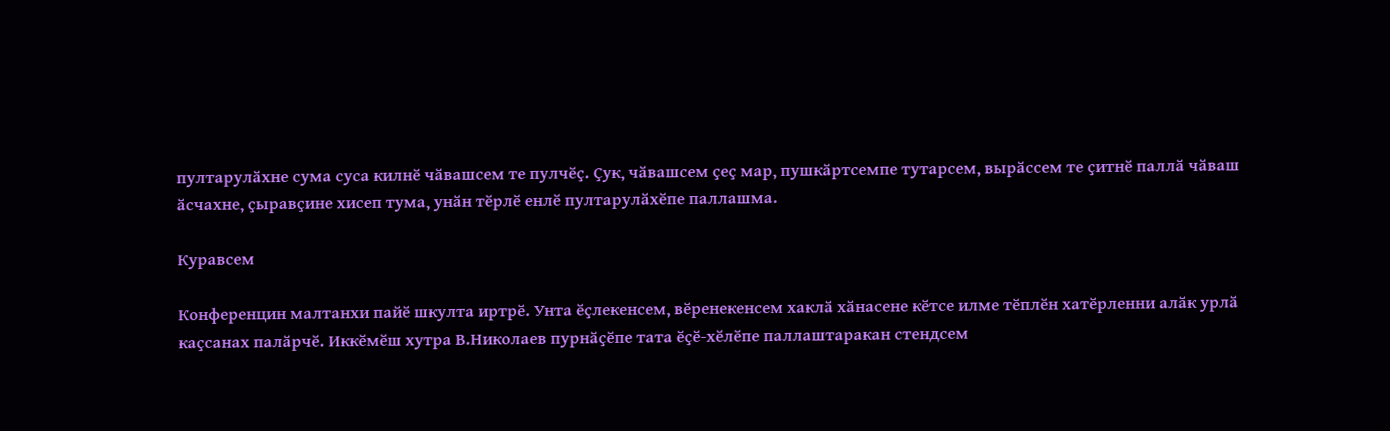пултарулӑхне сума суса килнӗ чӑвашсем те пулчӗҫ. Ҫук‚ чӑвашсем ҫеҫ мар‚ пушкӑртсемпе тутарсем‚ вырӑссем те ҫитнӗ паллӑ чӑваш ӑсчахне‚ ҫыравҫине хисеп тума‚ унӑн тӗрлӗ енлӗ пултарулӑхӗпе паллашма.

Куравсем

Конференцин малтанхи пайӗ шкулта иртрӗ. Унта ӗҫлекенсем‚ вӗренекенсем хаклӑ хӑнасене кӗтсе илме тӗплӗн хатӗрленни алӑк урлӑ каҫсанах палӑрчӗ. Иккӗмӗш хутра В.Николаев пурнӑҫӗпе тата ӗҫӗ-хӗлӗпе паллаштаракан стендсем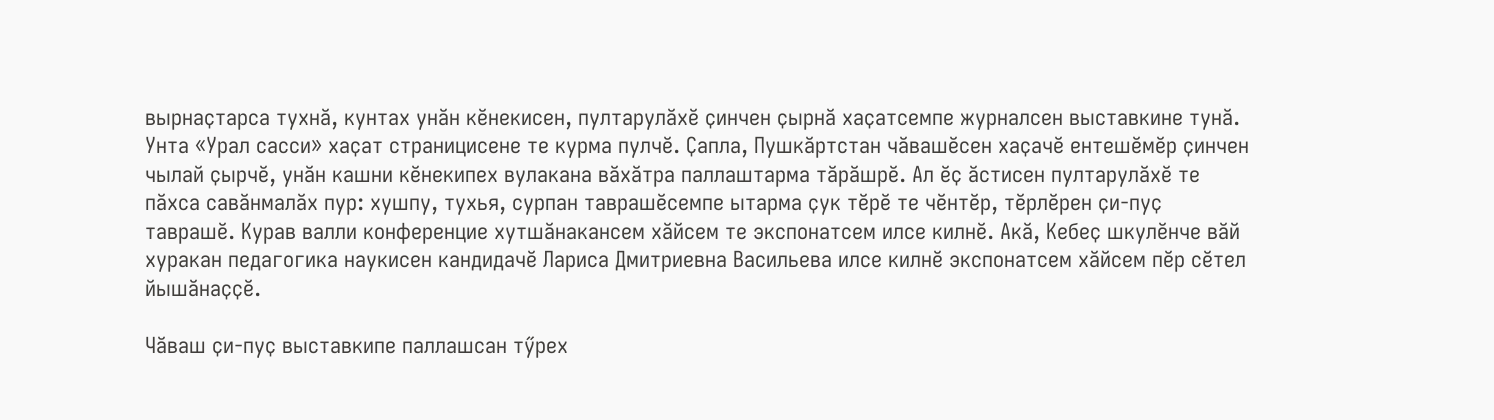вырнаҫтарса тухнӑ‚ кунтах унӑн кӗнекисен‚ пултарулӑхӗ ҫинчен ҫырнӑ хаҫатсемпе журналсен выставкине тунӑ. Унта «Урал сасси» хаҫат страницисене те курма пулчӗ. Ҫапла‚ Пушкӑртстан чӑвашӗсен хаҫачӗ ентешӗмӗр ҫинчен чылай ҫырчӗ‚ унӑн кашни кӗнекипех вулакана вӑхӑтра паллаштарма тӑрӑшрӗ. Ал ӗҫ ӑстисен пултарулӑхӗ те пӑхса савӑнмалӑх пур: хушпу‚ тухья‚ сурпан таврашӗсемпе ытарма ҫук тӗрӗ те чӗнтӗр‚ тӗрлӗрен ҫи-пуҫ таврашӗ. Курав валли конференцие хутшӑнакансем хӑйсем те экспонатсем илсе килнӗ. Акӑ‚ Кебеҫ шкулӗнче вӑй хуракан педагогика наукисен кандидачӗ Лариса Дмитриевна Васильева илсе килнӗ экспонатсем хӑйсем пӗр сӗтел йышӑнаҫҫӗ.

Чӑваш ҫи-пуҫ выставкипе паллашсан тӳрех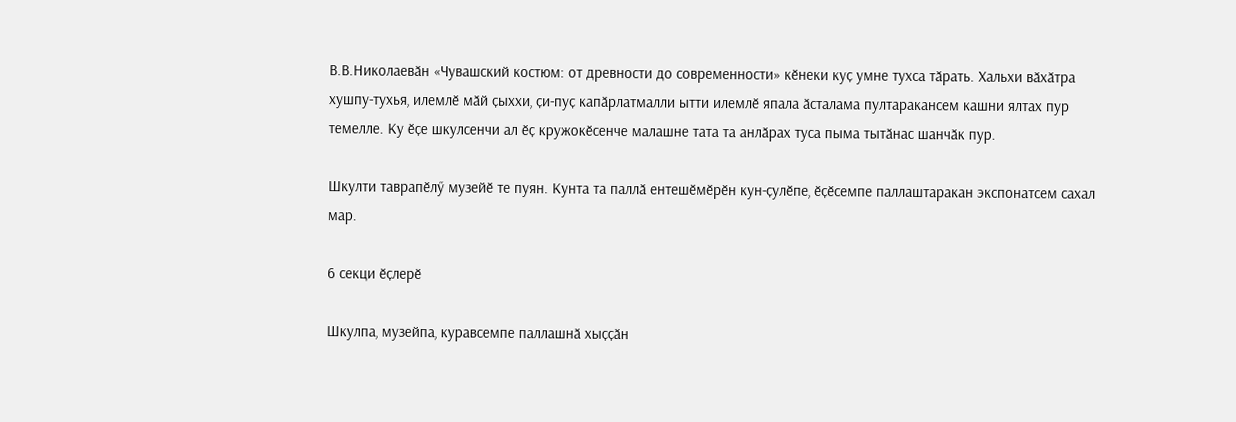В.В.Николаевӑн «Чувашский костюм: от древности до современности» кӗнеки куҫ умне тухса тӑрать. Хальхи вӑхӑтра хушпу-тухья‚ илемлӗ мӑй ҫыххи‚ ҫи-пуҫ капӑрлатмалли ытти илемлӗ япала ӑсталама пултаракансем кашни ялтах пур темелле. Ку ӗҫе шкулсенчи ал ӗҫ кружокӗсенче малашне тата та анлӑрах туса пыма тытӑнас шанчӑк пур.

Шкулти таврапӗлӳ музейӗ те пуян. Кунта та паллӑ ентешӗмӗрӗн кун-ҫулӗпе‚ ӗҫӗсемпе паллаштаракан экспонатсем сахал мар.

6 секци ӗҫлерӗ

Шкулпа‚ музейпа‚ куравсемпе паллашнӑ хыҫҫӑн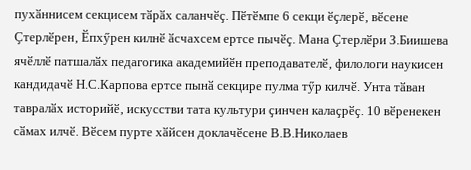пухӑннисем секцисем тӑрӑх саланчӗҫ. Пӗтӗмпе 6 секци ӗҫлерӗ‚ вӗсене Ҫтерлӗрен‚ Ӗпхӳрен килнӗ ӑсчахсем ертсе пычӗҫ. Мана Ҫтерлӗри З.Биишева ячӗллӗ патшалӑх педагогика академийӗн преподавателӗ‚ филологи наукисен кандидачӗ Н.С.Карпова ертсе пынӑ секцире пулма тӳр килчӗ. Унта тӑван тавралӑх историйӗ‚ искусстви тата культури ҫинчен калаҫрӗҫ. 10 вӗренекен сӑмах илчӗ. Вӗсем пурте хӑйсен доклачӗсене В.В.Николаев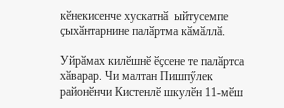кӗнекисенче хускатнӑ  ыйтусемпе ҫыхӑнтарнине палӑртма кӑмӑллӑ.

Уйрӑмах килӗшнӗ ӗҫсене те палӑртса хӑварар. Чи малтан Пишпӳлек районӗнчи Кистенлӗ шкулӗн 11-мӗш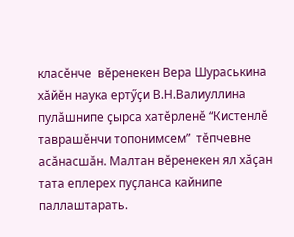класӗнче  вӗренекен Вера Шураськина  хӑйӗн наука ертӳҫи В.Н.Валиуллина пулӑшнипе ҫырса хатӗрленӗ “Кистенлӗ таврашӗнчи топонимсем”  тӗпчевне асӑнасшӑн. Малтан вӗренекен ял хӑҫан тата еплерех пуҫланса кайнипе паллаштарать.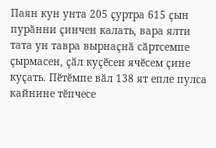Паян кун унта 205 ҫуртра 615 ҫын пурӑнни ҫинчен калать‚ вара ялти тата ун тавра вырнаҫнӑ сӑртсемпе ҫырмасен‚ ҫӑл куҫӗсен ячӗсем ҫине куҫать. Пӗтӗмпе вӑл 138 ят епле пулса кайнине тӗпчесе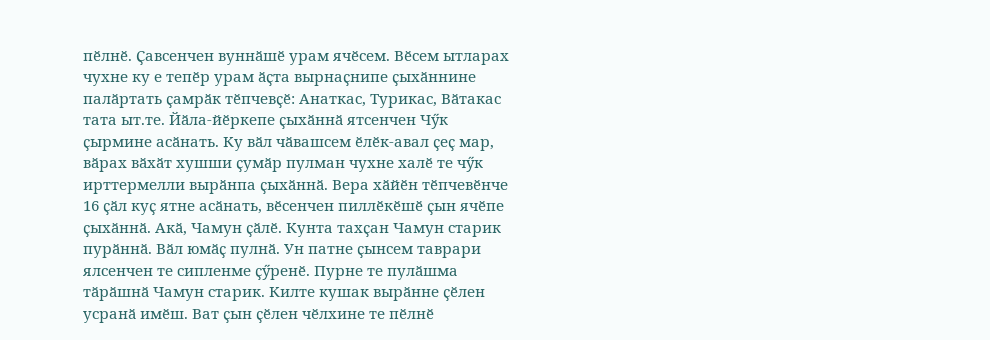пӗлнӗ. Ҫавсенчен вуннӑшӗ урам ячӗсем. Вӗсем ытларах чухне ку е тепӗр урам ӑҫта вырнаҫнипе ҫыхӑннине палӑртать ҫамрӑк тӗпчевҫӗ: Анаткас‚ Турикас‚ Вӑтакас тата ыт.те. Йӑла-йӗркепе ҫыхӑннӑ ятсенчен Чӳк ҫырмине асӑнать. Ку вӑл чӑвашсем ӗлӗк-авал ҫеҫ мар‚ вӑрах вӑхӑт хушши ҫумӑр пулман чухне халӗ те чӳк ирттермелли вырӑнпа ҫыхӑннӑ. Вера хӑйӗн тӗпчевӗнче 16 ҫӑл куҫ ятне асӑнать‚ вӗсенчен пиллӗкӗшӗ ҫын ячӗпе ҫыхӑннӑ. Акӑ‚ Чамун ҫӑлӗ. Кунта тахҫан Чамун старик пурӑннӑ. Вӑл юмӑҫ пулнӑ. Ун патне ҫынсем таврари ялсенчен те сипленме ҫӳренӗ. Пурне те пулӑшма тӑрӑшнӑ Чамун старик. Килте кушак вырӑнне ҫӗлен усранӑ имӗш. Ват ҫын ҫӗлен чӗлхине те пӗлнӗ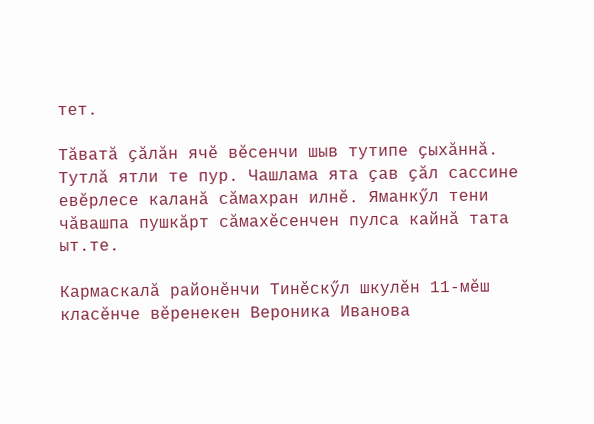тет.

Тӑватӑ ҫӑлӑн ячӗ вӗсенчи шыв тутипе ҫыхӑннӑ. Тутлӑ ятли те пур. Чашлама ята ҫав ҫӑл сассине евӗрлесе каланӑ сӑмахран илнӗ. Яманкӳл тени чӑвашпа пушкӑрт сӑмахӗсенчен пулса кайнӑ тата ыт.те.

Кармаскалӑ районӗнчи Тинӗскӳл шкулӗн 11-мӗш  класӗнче вӗренекен Вероника Иванова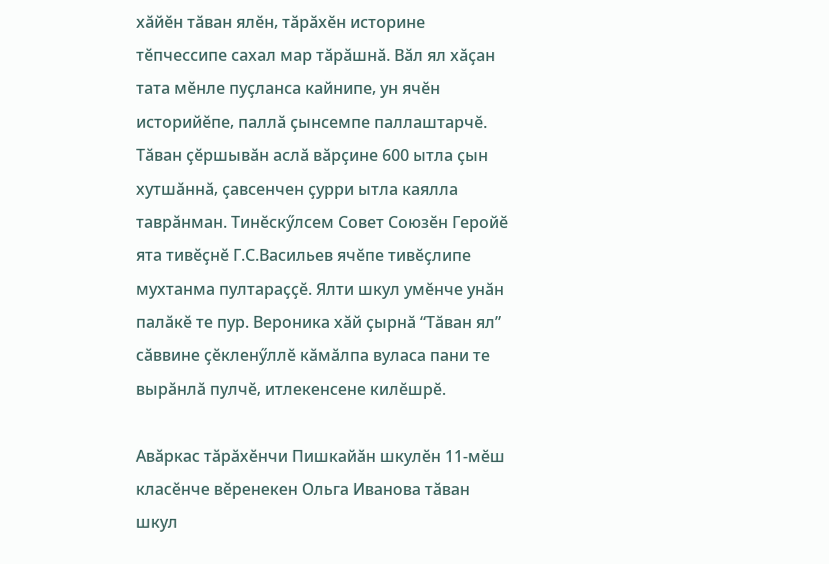хӑйӗн тӑван ялӗн‚ тӑрӑхӗн историне тӗпчессипе сахал мар тӑрӑшнӑ. Вӑл ял хӑҫан тата мӗнле пуҫланса кайнипе‚ ун ячӗн историйӗпе‚ паллӑ ҫынсемпе паллаштарчӗ. Тӑван ҫӗршывӑн аслӑ вӑрҫине 600 ытла ҫын хутшӑннӑ‚ ҫавсенчен ҫурри ытла каялла таврӑнман. Тинӗскӳлсем Совет Союзӗн Геройӗ ята тивӗҫнӗ Г.С.Васильев ячӗпе тивӗҫлипе мухтанма пултараҫҫӗ. Ялти шкул умӗнче унӑн палӑкӗ те пур. Вероника хӑй ҫырнӑ “Тӑван ял” сӑввине ҫӗкленӳллӗ кӑмӑлпа вуласа пани те вырӑнлӑ пулчӗ‚ итлекенсене килӗшрӗ.

Авӑркас тӑрӑхӗнчи Пишкайӑн шкулӗн 11-мӗш  класӗнче вӗренекен Ольга Иванова тӑван шкул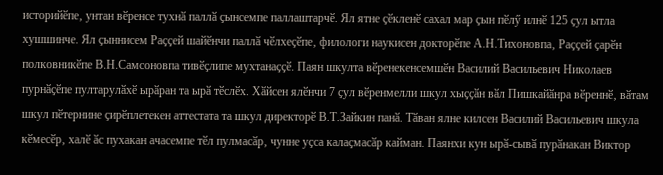историйӗпе‚ унтан вӗренсе тухнӑ паллӑ ҫынсемпе паллаштарчӗ. Ял ятне ҫӗкленӗ сахал мар ҫын пӗлӳ илнӗ 125 ҫул ытла хушшинче. Ял ҫыннисем Раҫҫей шайӗнчи паллӑ чӗлхеҫӗпе‚ филологи наукисен докторӗпе А.Н.Тихоновпа‚ Раҫҫей ҫарӗн полковникӗпе В.Н.Самсоновпа тивӗҫлипе мухтанаҫҫӗ. Паян шкулта вӗренекенсемшӗн Василий Васильевич Николаев пурнӑҫӗпе пултарулӑхӗ ырӑран та ырӑ тӗслӗх. Хӑйсен ялӗнчи 7 ҫул вӗренмелли шкул хыҫҫӑн вӑл Пишкайӑнра вӗреннӗ‚ вӑтам шкул пӗтернине ҫирӗплетекен аттестата та шкул директорӗ В.Т.Зайкин панӑ. Тӑван ялне килсен Василий Васильевич шкула кӗмесӗр‚ халӗ ӑс пухакан ачасемпе тӗл пулмасӑр‚ чунне уҫса калаҫмасӑр кайман. Паянхи кун ырӑ-сывӑ пурӑнакан Виктор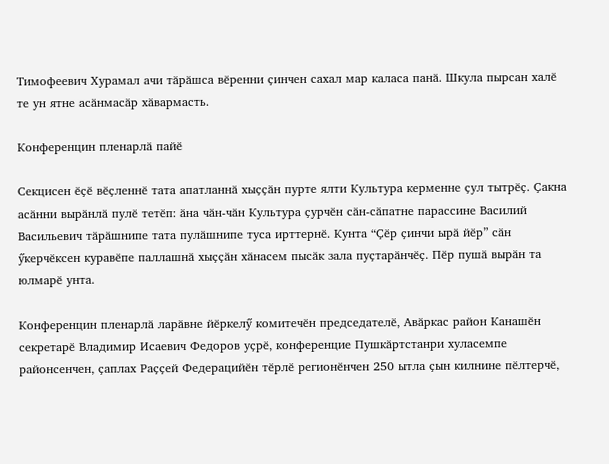Тимофеевич Хурамал ачи тӑрӑшса вӗренни ҫинчен сахал мар каласа панӑ. Шкула пырсан халӗ те ун ятне асӑнмасӑр хӑвармасть.

Конференцин пленарлӑ пайӗ

Секцисен ӗҫӗ вӗҫленнӗ тата апатланнӑ хыҫҫӑн пурте ялти Культура керменне ҫул тытрӗҫ. Ҫакна асӑнни вырӑнлӑ пулӗ тетӗп: ӑна чӑн-чӑн Культура ҫурчӗн сӑн-сӑпатне парассине Василий Васильевич тӑрӑшнипе тата пулӑшнипе туса ирттернӗ. Кунта “Ҫӗр ҫинчи ырӑ йӗр” сӑн ӳкерчӗксен куравӗпе паллашнӑ хыҫҫӑн хӑнасем пысӑк зала пуҫтарӑнчӗҫ. Пӗр пушӑ вырӑн та юлмарӗ унта.

Конференцин пленарлӑ ларӑвне йӗркелӳ комитечӗн председателӗ‚ Авӑркас район Канашӗн секретарӗ Владимир Исаевич Федоров уҫрӗ‚ конференцие Пушкӑртстанри хуласемпе районсенчен‚ ҫаплах Раҫҫей Федерацийӗн тӗрлӗ регионӗнчен 250 ытла ҫын килнине пӗлтерчӗ‚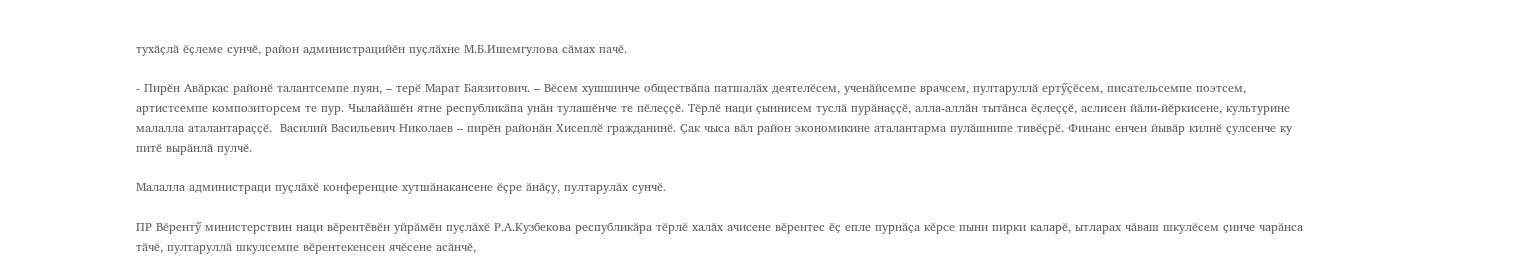тухӑҫлӑ ӗҫлеме сунчӗ‚ район администрацийӗн пуҫлӑхне М.Б.Ишемгулова сӑмах пачӗ.

- Пирӗн Авӑркас районӗ талантсемпе пуян‚ – терӗ Марат Баязитович. – Вӗсем хушшинче обществӑпа патшалӑх деятелӗсем‚ ученӑйсемпе врачсем‚ пултаруллӑ ертӳҫӗсем‚ писательсемпе поэтсем‚ артистсемпе композиторсем те пур. Чылайӑшӗн ятне республикӑпа унӑн тулашӗнче те пӗлеҫҫӗ. Тӗрлӗ наци ҫыннисем туслӑ пурӑнаҫҫӗ‚ алла-аллӑн тытӑнса ӗҫлеҫҫӗ‚ аслисен йӑли-йӗркисене‚ культурине малалла аталантараҫҫӗ.  Василий Васильевич Николаев – пирӗн районӑн Хисеплӗ гражданинӗ. Ҫак чыса вӑл район экономикине аталантарма пулӑшнипе тивӗҫрӗ. Финанс енчен йывӑр килнӗ ҫулсенче ку питӗ вырӑнлӑ пулчӗ.

Малалла администраци пуҫлӑхӗ конференцие хутшӑнакансене ӗҫре ӑнӑҫу‚ пултарулӑх сунчӗ.

ПР Вӗрентӳ министерствин наци вӗрентӗвӗн уйрӑмӗн пуҫлӑхӗ Р.А.Кузбекова республикӑра тӗрлӗ халӑх ачисене вӗрентес ӗҫ епле пурнӑҫа кӗрсе пыни пирки каларӗ‚ ытларах чӑваш шкулӗсем ҫинче чарӑнса тӑчӗ‚ пултаруллӑ шкулсемпе вӗрентекенсен ячӗсене асӑнчӗ‚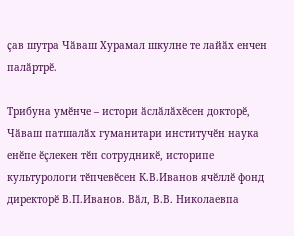ҫав шутра Чӑваш Хурамал шкулне те лайӑх енчен палӑртрӗ.

Трибуна умӗнче – истори ӑслӑлӑхӗсен докторӗ‚ Чӑваш патшалӑх гуманитари институчӗн наука енӗпе ӗҫлекен тӗп сотрудникӗ‚ историпе культурологи тӗпчевӗсен К.В.Иванов ячӗллӗ фонд директорӗ В.П.Иванов. Вӑл‚ В.В. Николаевпа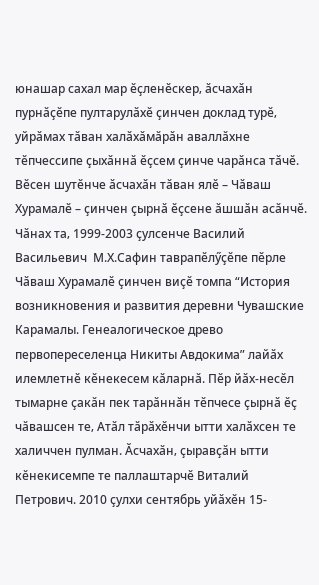юнашар сахал мар ӗҫленӗскер‚ ӑсчахӑн пурнӑҫӗпе пултарулӑхӗ ҫинчен доклад турӗ‚ уйрӑмах тӑван халӑхӑмӑрӑн аваллӑхне тӗпчессипе ҫыхӑннӑ ӗҫсем ҫинче чарӑнса тӑчӗ. Вӗсен шутӗнче ӑсчахӑн тӑван ялӗ – Чӑваш Хурамалӗ – ҫинчен ҫырнӑ ӗҫсене ӑшшӑн асӑнчӗ. Чӑнах та‚ 1999-2003 ҫулсенче Василий Васильевич  М.Х.Сафин таврапӗлӳҫӗпе пӗрле Чӑваш Хурамалӗ ҫинчен виҫӗ томпа “История возникновения и развития деревни Чувашские Карамалы. Генеалогическое древо первопереселенца Никиты Авдокима” лайӑх илемлетнӗ кӗнекесем кӑларнӑ. Пӗр йӑх-несӗл тымарне ҫакӑн пек тарӑннӑн тӗпчесе ҫырнӑ ӗҫ чӑвашсен те‚ Атӑл тӑрӑхӗнчи ытти халӑхсен те халиччен пулман. Ӑсчахӑн‚ ҫыравҫӑн ытти кӗнекисемпе те паллаштарчӗ Виталий Петрович. 2010 ҫулхи сентябрь уйӑхӗн 15-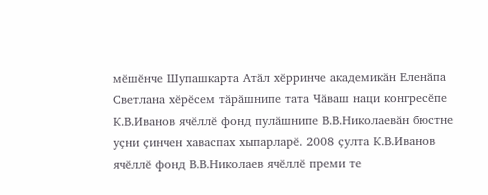мӗшӗнче Шупашкарта Атӑл хӗрринче академикӑн Еленӑпа Светлана хӗрӗсем тӑрӑшнипе тата Чӑваш наци конгресӗпе К.В.Иванов ячӗллӗ фонд пулӑшнипе В.В.Николаевӑн бюстне уҫни ҫинчен хаваспах хыпарларӗ. 2008 ҫулта К.В.Иванов ячӗллӗ фонд В.В.Николаев ячӗллӗ преми те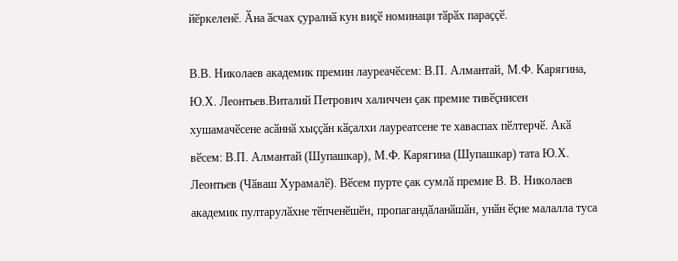йӗркеленӗ. Ӑна ӑсчах ҫуралнӑ кун виҫӗ номинаци тӑрӑх параҫҫӗ.

В.В. Николаев академик премин лауреачӗсем: В.П. Алмантай‚ М.Ф. Карягина, Ю.Х. Леонтьев.Виталий Петрович халиччен ҫак премие тивӗҫнисен хушамачӗсене асӑннӑ хыҫҫӑн кӑҫалхи лауреатсене те хаваспах пӗлтерчӗ. Акӑ вӗсем: В.П. Алмантай (Шупашкар)‚ М.Ф. Карягина (Шупашкар) тата Ю.Х. Леонтьев (Чӑваш Хурамалӗ). Вӗсем пурте ҫак сумлӑ премие В. В. Николаев академик пултарулӑхне тӗпченӗшӗн‚ пропагандӑланӑшӑн‚ унӑн ӗҫне малалла туса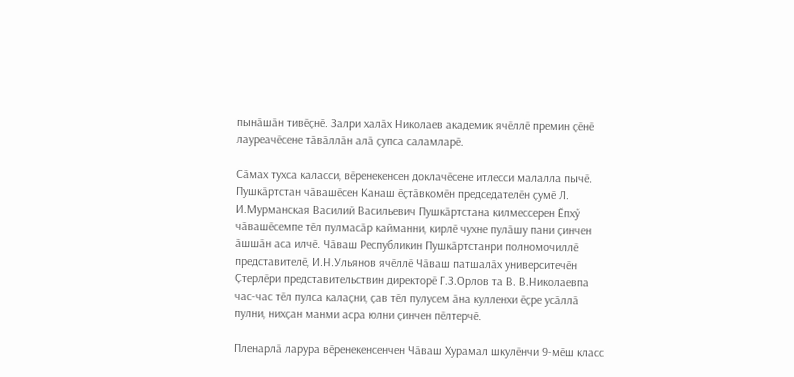пынӑшӑн тивӗҫнӗ. Залри халӑх Николаев академик ячӗллӗ премин ҫӗнӗ лауреачӗсене тӑвӑллӑн алӑ ҫупса саламларӗ.

Сӑмах тухса каласси‚ вӗренекенсен доклачӗсене итлесси малалла пычӗ.  Пушкӑртстан чӑвашӗсен Канаш ӗҫтӑвкомӗн председателӗн ҫумӗ Л. И.Мурманская Василий Васильевич Пушкӑртстана килмессерен Ӗпхӳ чӑвашӗсемпе тӗл пулмасӑр кайманни‚ кирлӗ чухне пулӑшу пани ҫинчен ӑшшӑн аса илчӗ. Чӑваш Республикин Пушкӑртстанри полномочиллӗ представителӗ‚ И.Н.Ульянов ячӗллӗ Чӑваш патшалӑх университечӗн Ҫтерлӗри представительствин директорӗ Г.З.Орлов та В. В.Николаевпа час-час тӗл пулса калаҫни‚ ҫав тӗл пулусем ӑна кулленхи ӗҫре усӑллӑ пулни‚ нихҫан манми асра юлни ҫинчен пӗлтерчӗ.

Пленарлӑ ларура вӗренекенсенчен Чӑваш Хурамал шкулӗнчи 9-мӗш класс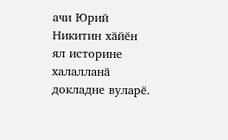ачи Юрий Никитин хӑйӗн ял историне халалланӑ докладне вуларӗ.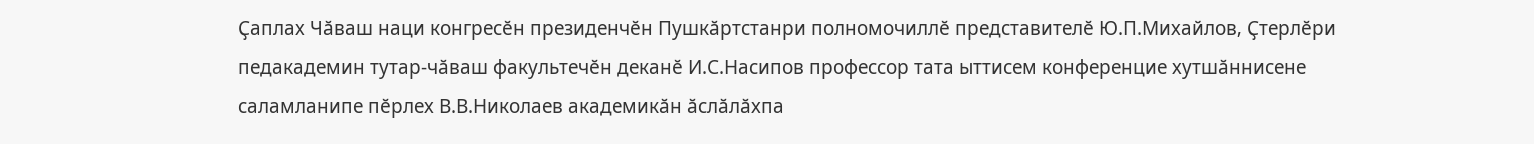Ҫаплах Чӑваш наци конгресӗн президенчӗн Пушкӑртстанри полномочиллӗ представителӗ Ю.П.Михайлов‚ Ҫтерлӗри педакадемин тутар-чӑваш факультечӗн деканӗ И.С.Насипов профессор тата ыттисем конференцие хутшӑннисене саламланипе пӗрлех В.В.Николаев академикӑн ӑслӑлӑхпа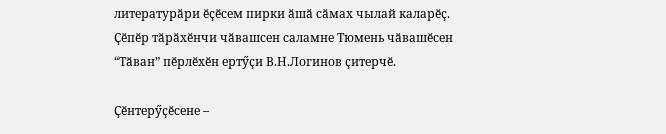литературӑри ӗҫӗсем пирки ӑшӑ сӑмах чылай каларӗҫ. Ҫӗпӗр тӑрӑхӗнчи чӑвашсен саламне Тюмень чӑвашӗсен “Тӑван” пӗрлӗхӗн ертӳҫи В.Н.Логинов ҫитерчӗ.

Ҫӗнтерӳҫӗсене –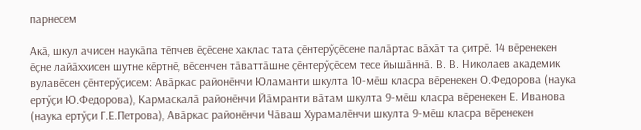парнесем

Акӑ‚ шкул ачисен наукӑпа тӗпчев ӗҫӗсене хаклас тата ҫӗнтерӳҫӗсене палӑртас вӑхӑт та ҫитрӗ. 14 вӗренекен ӗҫне лайӑххисен шутне кӗртнӗ‚ вӗсенчен тӑваттӑшне ҫӗнтерӳҫӗсем тесе йышӑннӑ. В. В. Николаев академик вулавӗсен ҫӗнтерӳҫисем: Авӑркас районӗнчи Юламанти шкулта 10-мӗш класра вӗренекен О.Федорова (наука ертӳҫи Ю.Федорова)‚ Кармаскалӑ районӗнчи Йӑмранти вӑтам шкулта 9-мӗш класра вӗренекен Е. Иванова (наука ертӳҫи Г.Е.Петрова)‚ Авӑркас районӗнчи Чӑваш Хурамалӗнчи шкулта 9-мӗш класра вӗренекен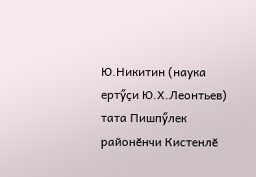Ю.Никитин (наука ертӳҫи Ю.Х.Леонтьев) тата Пишпӳлек районӗнчи Кистенлӗ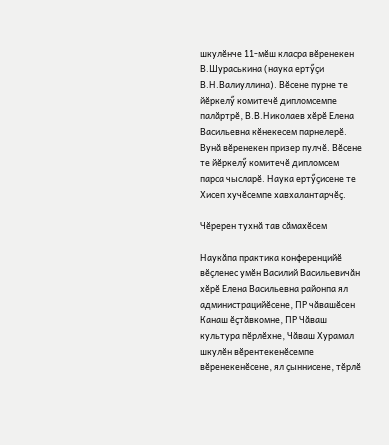шкулӗнче 11-мӗш класра вӗренекен В.Шураськина (наука ертӳҫи В.Н.Валиуллина). Вӗсене пурне те йӗркелӳ комитечӗ дипломсемпе палӑртрӗ‚ В.В.Николаев хӗрӗ Елена Васильевна кӗнекесем парнелерӗ. Вунӑ вӗренекен призер пулчӗ. Вӗсене те йӗркелӳ комитечӗ дипломсем парса чысларӗ. Наука ертӳҫисене те Хисеп хучӗсемпе хавхалантарчӗҫ.

Чӗререн тухнӑ тав сӑмахӗсем

Наукӑпа практика конференцийӗ вӗҫленес умӗн Василий Васильевичӑн хӗрӗ Елена Васильевна районпа ял администрацийӗсене‚ ПР чӑвашӗсен Канаш ӗҫтӑвкомне‚ ПР Чӑваш культура пӗрлӗхне‚ Чӑваш Хурамал шкулӗн вӗрентекенӗсемпе вӗренекенӗсене‚ ял ҫыннисене‚ тӗрлӗ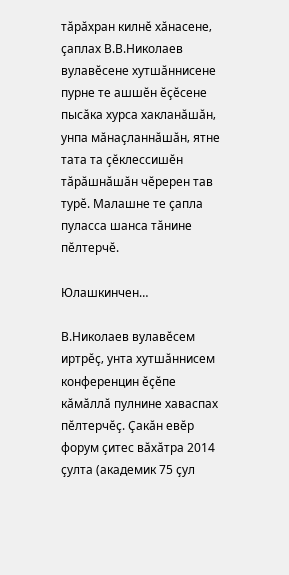тӑрӑхран килнӗ хӑнасене‚ ҫаплах В.В.Николаев вулавӗсене хутшӑннисене пурне те ашшӗн ӗҫӗсене пысӑка хурса хакланӑшӑн‚ унпа мӑнаҫланнӑшӑн‚ ятне тата та ҫӗклессишӗн тӑрӑшнӑшӑн чӗререн тав турӗ. Малашне те ҫапла пуласса шанса тӑнине пӗлтерчӗ.

Юлашкинчен…

В.Николаев вулавӗсем иртрӗҫ‚ унта хутшӑннисем конференцин ӗҫӗпе кӑмӑллӑ пулнине хаваспах пӗлтерчӗҫ. Ҫакӑн евӗр форум ҫитес вӑхӑтра 2014 ҫулта (академик 75 ҫул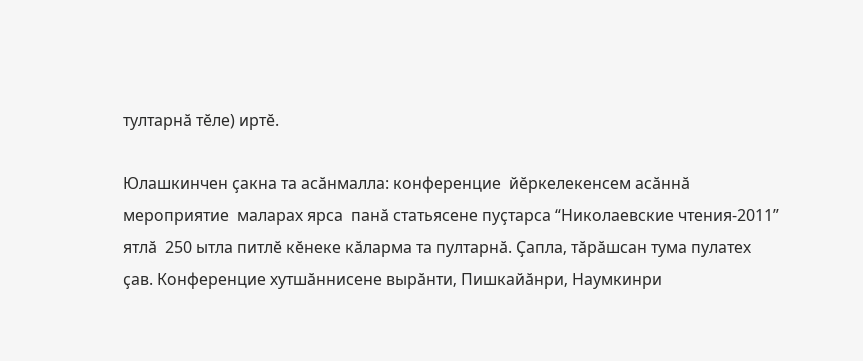тултарнӑ тӗле) иртӗ.

Юлашкинчен ҫакна та асӑнмалла: конференцие  йӗркелекенсем асӑннӑ мероприятие  маларах ярса  панӑ статьясене пуҫтарса “Николаевские чтения-2011”  ятлӑ  250 ытла питлӗ кӗнеке кӑларма та пултарнӑ. Ҫапла‚ тӑрӑшсан тума пулатех ҫав. Конференцие хутшӑннисене вырӑнти‚ Пишкайӑнри‚ Наумкинри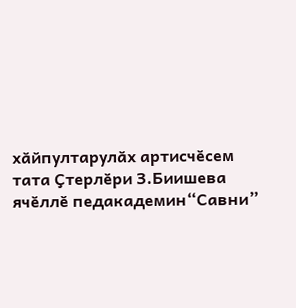хӑйпултарулӑх артисчӗсем тата Ҫтерлӗри З.Биишева ячӗллӗ педакадемин“Савни”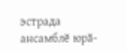эстрада ансамблӗ юрӑ-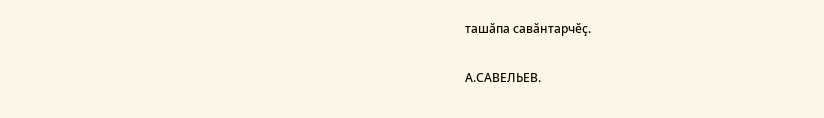ташӑпа савӑнтарчӗҫ.

А.САВЕЛЬЕВ.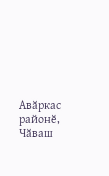Авӑркас районӗ‚ Чӑваш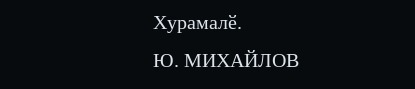Хурамалӗ.
Ю. МИХАЙЛОВ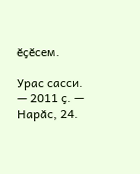ӗҫӗсем.

Урас сасси. — 2011 ҫ. — Нарӑс, 24.